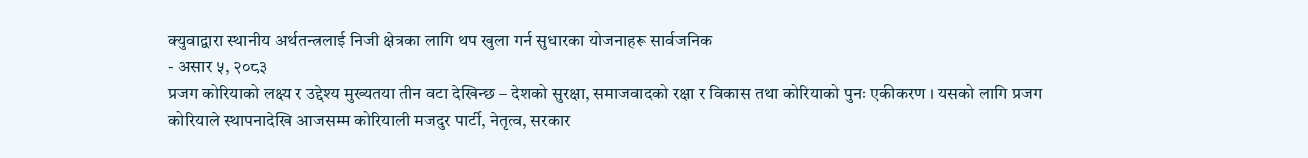क्युवाद्वारा स्थानीय अर्थतन्त्रलाई निजी क्षेत्रका लागि थप खुला गर्न सुधारका योजनाहरू सार्वजनिक
- असार ५, २०८३
प्रजग कोरियाको लक्ष्य र उद्देश्य मुख्यतया तीन वटा देखिन्छ – देशको सुरक्षा, समाजवादको रक्षा र विकास तथा कोरियाको पुनः एकीकरण । यसको लागि प्रजग कोरियाले स्थापनादेखि आजसम्म कोरियाली मजदुर पार्टी, नेतृत्व, सरकार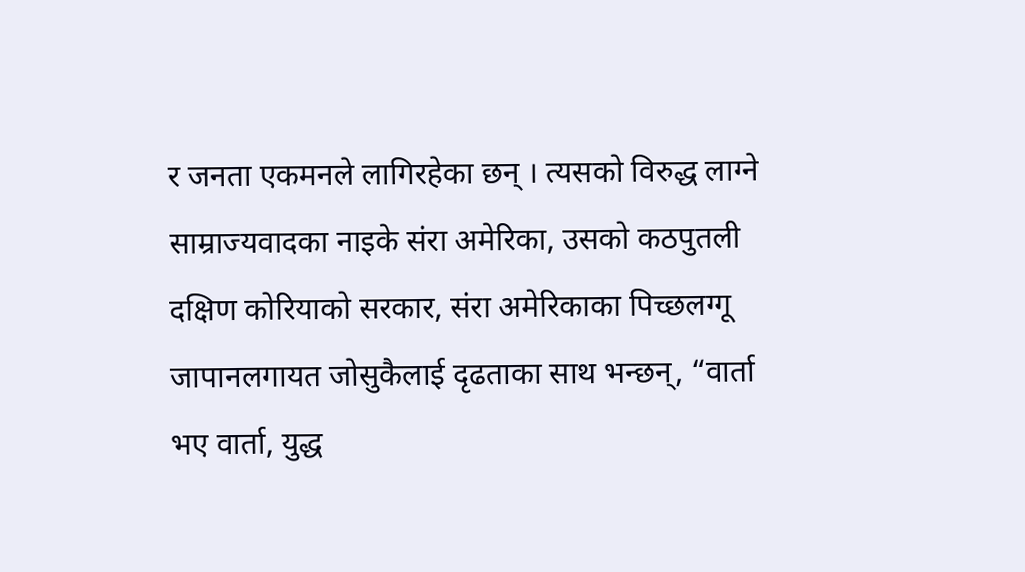र जनता एकमनले लागिरहेका छन् । त्यसको विरुद्ध लाग्ने साम्राज्यवादका नाइके संरा अमेरिका, उसको कठपुतली दक्षिण कोरियाको सरकार, संरा अमेरिकाका पिच्छलग्गू जापानलगायत जोसुकैलाई दृढताका साथ भन्छन्, “वार्ता भए वार्ता, युद्ध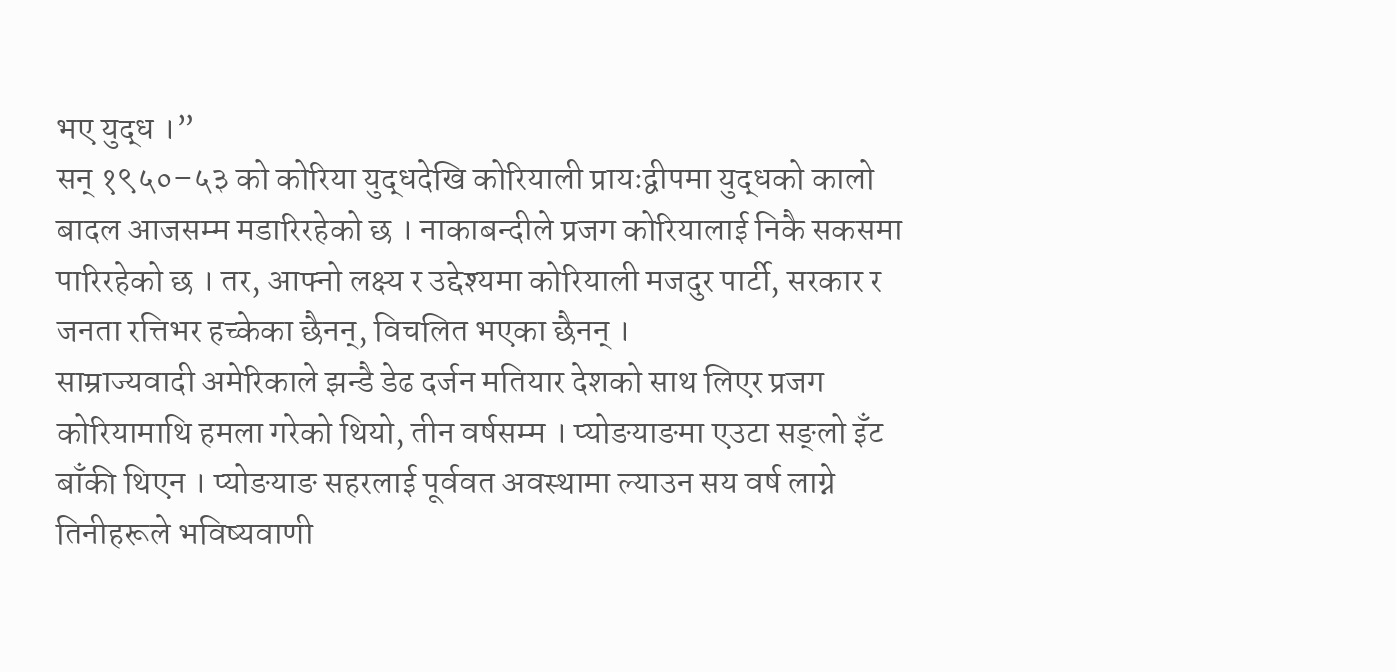भए युद्ध ।”
सन् १९५०–५३ को कोरिया युद्धदेखि कोरियाली प्रायःद्वीपमा युद्धको कालो बादल आजसम्म मडारिरहेको छ । नाकाबन्दीले प्रजग कोरियालाई निकै सकसमा पारिरहेको छ । तर, आफ्नो लक्ष्य र उद्देश्यमा कोरियाली मजदुर पार्टी, सरकार र जनता रत्तिभर हच्केका छैनन्, विचलित भएका छैनन् ।
साम्राज्यवादी अमेरिकाले झन्डै डेढ दर्जन मतियार देशको साथ लिएर प्रजग कोरियामाथि हमला गरेको थियो, तीन वर्षसम्म । प्योङयाङमा एउटा सङ्लो इँट बाँकी थिएन । प्योङयाङ सहरलाई पूर्ववत अवस्थामा ल्याउन सय वर्ष लाग्ने तिनीहरूले भविष्यवाणी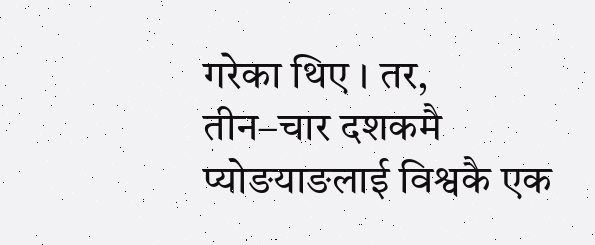गरेका थिए । तर, तीन–चार दशकमै प्योङयाङलाई विश्वकै एक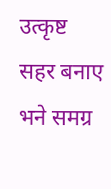उत्कृष्ट सहर बनाए भने समग्र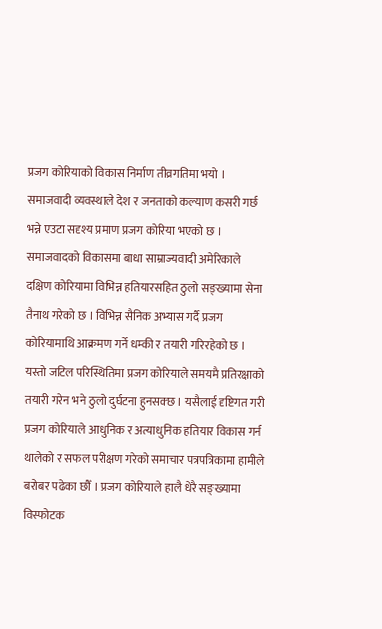प्रजग कोरियाको विकास निर्माण तीव्रगतिमा भयो । समाजवादी व्यवस्थाले देश र जनताको कल्याण कसरी गर्छ भन्ने एउटा सदृश्य प्रमाण प्रजग कोरिया भएको छ ।
समाजवादको विकासमा बाधा साम्राज्यवादी अमेरिकाले दक्षिण कोरियामा विभिन्न हतियारसहित ठुलो सङ्ख्यामा सेना तैनाथ गरेको छ । विभिन्न सैनिक अभ्यास गर्दै प्रजग कोरियामाथि आक्रमण गर्ने धम्की र तयारी गरिरहेको छ । यस्तो जटिल परिस्थितिमा प्रजग कोरियाले समयमै प्रतिरक्षाको तयारी गरेन भने ठुलो दुर्घटना हुनसक्छ । यसैलाई दृष्टिगत गरी प्रजग कोरियाले आधुनिक र अत्याधुनिक हतियार विकास गर्न थालेको र सफल परीक्षण गरेको समाचार पत्रपत्रिकामा हामीले बरोबर पढेका छौँ । प्रजग कोरियाले हालै धेरै सङ्ख्यामा विस्फोटक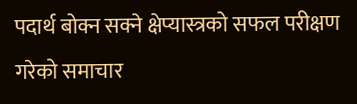पदार्थ बोक्न सक्ने क्षेप्यास्त्रको सफल परीक्षण गरेको समाचार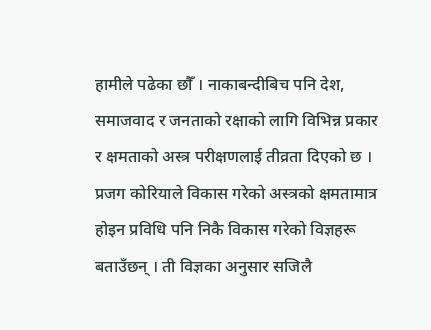हामीले पढेका छौँ । नाकाबन्दीबिच पनि देश, समाजवाद र जनताको रक्षाको लागि विभिन्न प्रकार र क्षमताको अस्त्र परीक्षणलाई तीव्रता दिएको छ । प्रजग कोरियाले विकास गरेको अस्त्रको क्षमतामात्र होइन प्रविधि पनि निकै विकास गरेको विज्ञहरू बताउँछन् । ती विज्ञका अनुसार सजिलै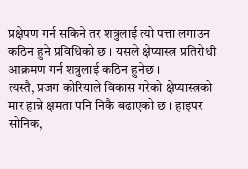प्रक्षेपण गर्न सकिने तर शत्रुलाई त्यो पत्ता लगाउन कठिन हुने प्रविधिको छ । यसले क्षेप्यास्त्र प्रतिरोधी आक्रमण गर्न शत्रुलाई कठिन हुनेछ ।
त्यस्तै, प्रजग कोरियाले विकास गरेको क्षेप्यास्त्रको मार हान्ने क्षमता पनि निकै बढाएको छ । हाइपर सोनिक,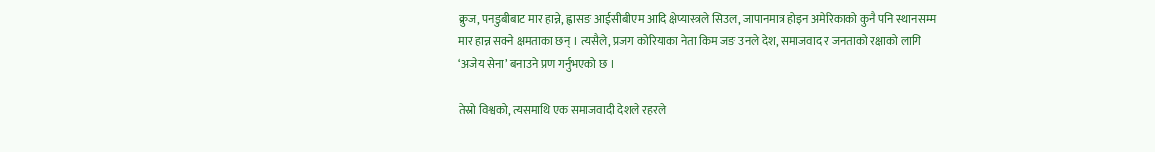क्रुज, पनडुबीबाट मार हान्ने, ह्वासङ आईसीबीएम आदि क्षेप्यास्त्रले सिउल, जापानमात्र होइन अमेरिकाको कुनै पनि स्थानसम्म मार हान्न सक्ने क्षमताका छन् । त्यसैले, प्रजग कोरियाका नेता किम जङ उनले देश, समाजवाद र जनताको रक्षाको लागि ‘अजेय सेना’ बनाउने प्रण गर्नुभएको छ ।

तेस्रो विश्वको, त्यसमाथि एक समाजवादी देशले रहरले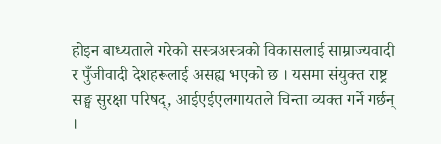होइन बाध्यताले गरेको सस्त्रअस्त्रको विकासलाई साम्राज्यवादी र पुँजीवादी देशहरूलाई असह्य भएको छ । यसमा संयुक्त राष्ट्र सङ्घ सुरक्षा परिषद्, आईएईएलगायतले चिन्ता व्यक्त गर्ने गर्छन् ।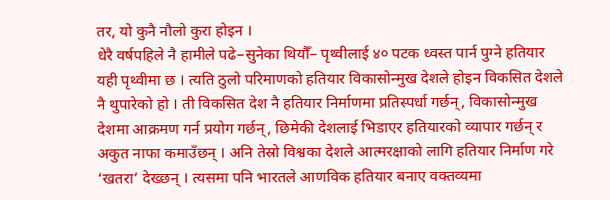तर, यो कुनै नौलो कुरा होइन ।
धेरै वर्षपहिले नै हामीले पढे–सुनेका थियौँ– पृथ्वीलाई ४० पटक ध्वस्त पार्न पुग्ने हतियार यही पृथ्वीमा छ । त्यति ठुलो परिमाणको हतियार विकासोन्मुख देशले होइन विकसित देशले नै थुपारेको हो । ती विकसित देश नै हतियार निर्माणमा प्रतिस्पर्धा गर्छन्, विकासोन्मुख देशमा आक्रमण गर्न प्रयोग गर्छन्, छिमेकी देशलाई भिडाएर हतियारको व्यापार गर्छन् र अकुत नाफा कमाउँछन् । अनि तेस्रो विश्वका देशले आत्मरक्षाको लागि हतियार निर्माण गरे ‘खतरा’ देख्छन् । त्यसमा पनि भारतले आणविक हतियार बनाए वक्तव्यमा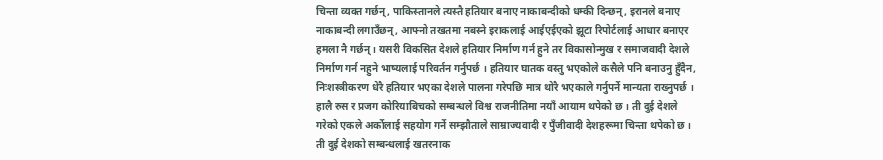चिन्ता व्यक्त गर्छन्, पाकिस्तानले त्यस्तै हतियार बनाए नाकाबन्दीको धम्की दिन्छन्, इरानले बनाए नाकाबन्दी लगाउँछन्, आफ्नो तखतमा नबस्ने इराकलाई आईएईएको झूटा रिपोर्टलाई आधार बनाएर हमला नै गर्छन् । यसरी विकसित देशले हतियार निर्माण गर्न हुने तर विकासोन्मुख र समाजवादी देशले निर्माण गर्न नहुने भाष्यलाई परिवर्तन गर्नुपर्छ । हतियार घातक वस्तु भएकोले कसैले पनि बनाउनु हुँदैन, निःशस्त्रीकरण धेरै हतियार भएका देशले पालना गरेपछि मात्र थोरै भएकाले गर्नुपर्ने मान्यता राख्नुपर्छ ।
हालै रुस र प्रजग कोरियाबिचको सम्बन्धले विश्व राजनीतिमा नयाँ आयाम थपेको छ । ती दुई देशले गरेको एकले अर्कोलाई सहयोग गर्ने सम्झौताले साम्राज्यवादी र पुँजीवादी देशहरूमा चिन्ता थपेको छ । ती दुई देशको सम्बन्धलाई खतरनाक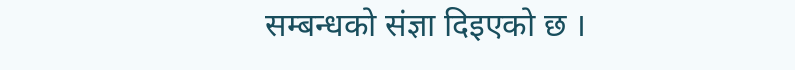सम्बन्धको संज्ञा दिइएको छ ।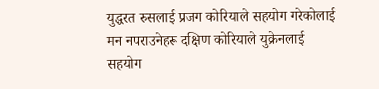युद्धरत रुसलाई प्रजग कोरियाले सहयोग गरेकोलाई मन नपराउनेहरू दक्षिण कोरियाले युक्रेनलाई सहयोग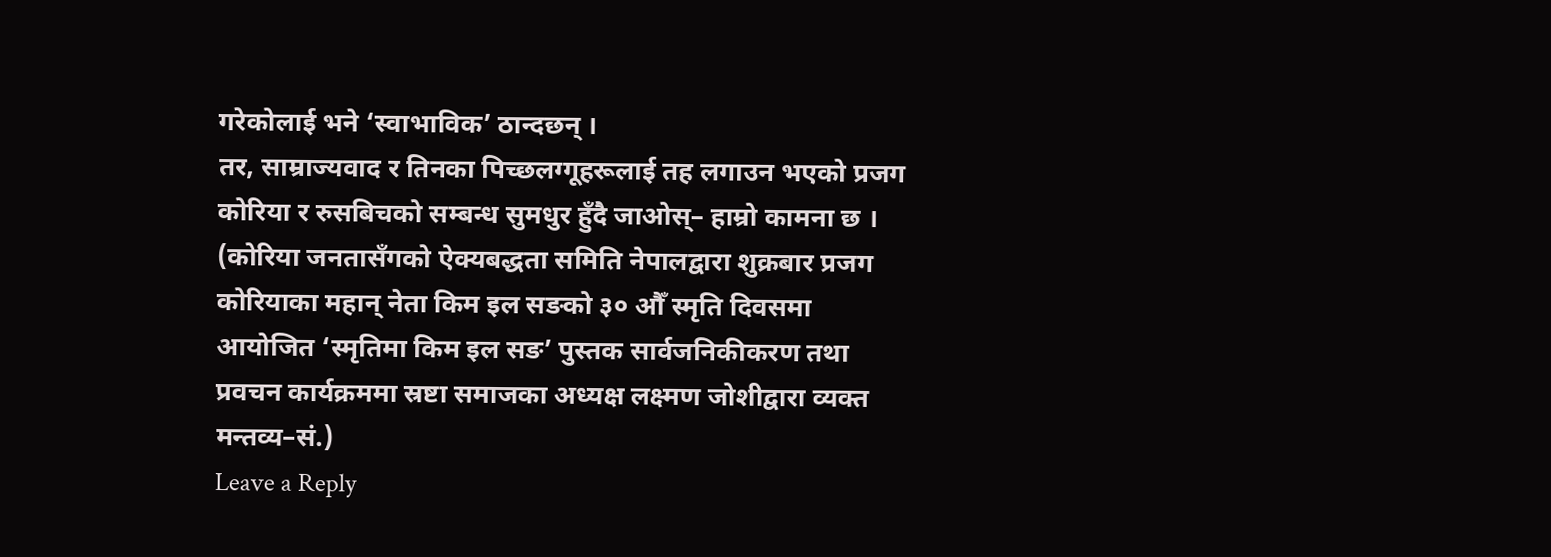गरेकोलाई भने ‘स्वाभाविक’ ठान्दछन् ।
तर, साम्राज्यवाद र तिनका पिच्छलग्गूहरूलाई तह लगाउन भएको प्रजग कोरिया र रुसबिचको सम्बन्ध सुमधुर हुँदै जाओस्– हाम्रो कामना छ ।
(कोरिया जनतासँगको ऐक्यबद्धता समिति नेपालद्वारा शुक्रबार प्रजग कोरियाका महान् नेता किम इल सङको ३० औँ स्मृति दिवसमा आयोजित ‘स्मृतिमा किम इल सङ’ पुस्तक सार्वजनिकीकरण तथा प्रवचन कार्यक्रममा स्रष्टा समाजका अध्यक्ष लक्ष्मण जोशीद्वारा व्यक्त मन्तव्य–सं.)
Leave a Reply